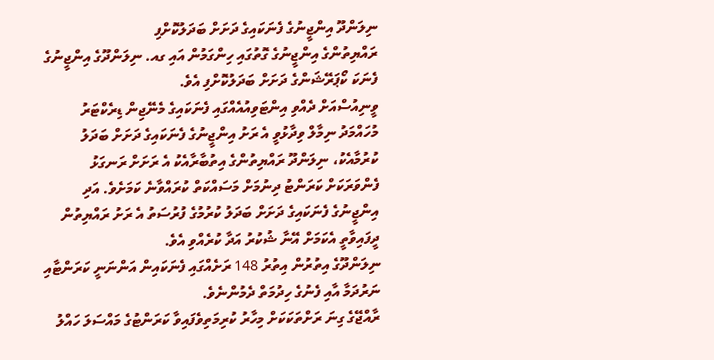ނިލަންދޫ އިންޖީނުގެ ފެނަކައިގެ ދަށަށް ބަދަލުކޮށްފި
ރައްޔިތުންގެ އިންޖީނުގެ ގޮތުގައި ހިންގަމުން އައި ގއ. ނިލަންދޫގެ އިންޖީނުގެ ފެނަކަ ކޯޕަރޭޝަންގެ ދަށަށް ބަދަލުކޮށްފި އެވެ.
ވީނިއުސްއަށް ދެއްވި އިންޓަވިއުއެއްގައި ފެނަކައިގެ މެނޭޖިން ޑިރެކްޓަރު މުހައްމަދު ނިމާލް ވިދާޅުވީ އެ ރަށު އިންޖީނުގެ ފެނަކައިގެ ދަށަށް ބަދަލު ކުރުމާއެކު، ނިލަންދޫ ރައްޔިތުންގެ އިތުބާރާއެކު އެ ރަށަށް ރަނގަޅު ފެންވަރަކަށް ކަރަންޓު ދިނުމަށް މަސައްކަތް ކުރައްވާނެ ކަމަށެވެ. އަދި އިންޖީނުގެ ފެނަކައިގެ ދަށަށް ބަދަލު ކުރުމުގެ ފުރުސަތު އެ ރަށު ރައްޔިތުން ދީފައިވާތީ އެކަމަށް އޭނާ ޝުކުރު އަދާ ކުރެއްވި އެވެ.
ނިލަންދޫގެ އިތުރުން އިތުރު 148 ރަށެއްގައި ފެނަކައިން އަންނަނީ ކަރަންޓާއި ނަރުދަމާ އާއި ފެނުގެ ހިދުމަތް ދެމުންނެވެ.
ރާއްޖޭގެ ގިނަ ރަށްތަކަކަށް މިހާރު ކުރިމަތިވެފައިވާ ކަރަންޓުގެ މައްސަލަ ހައްލު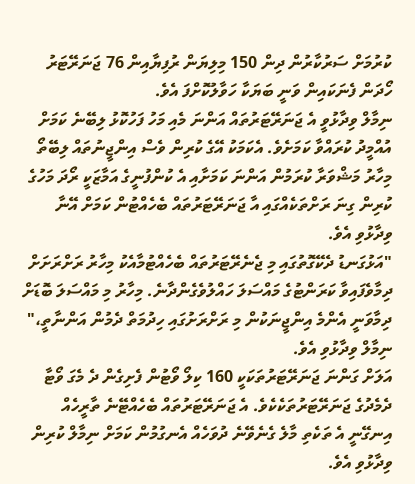ކުރުމަށް ސަރުކާރުން ދިން 150 މިލިޔަން ރުފިޔާއިން 76 ޖަނަރޭޓަރު ހޯދަން ފެނަކައިން ވަނީ ބަޔަކާ ހަވާލުކޮށްފަ އެވެ.
ނިމާލް ވިދާޅުވީ އެ ޖަނަރޭޓަރުތައް އަންނަ މެއި މަހު ފަހުކޮޅު ލިބޭނެ ކަމަށް އުއްމީދު ކުރައްވާ ކަމަށެވެ. އެކަމަކު އޭގެ ކުރިން ވެސް އިންޖީނުތައް ލިބޭތޯ މިހާރު މަޝްވަރާ ކުރަމުން އަންނަ ކަމަށާއި އެ ކުންފުނީގެ އަމާޒަކީ ރޯދަ މަހުގެ ކުރިން ގިނަ ރަށްތަކެއްގައި އާ ޖަނަރޭޓަރުތައް ބެހެއްޓުން ކަމަށް އޭނާ ވިދާޅުވި އެވެ.
"އަޅުގަނޑު ދެކޭގޮތުގައި މި ޖެނެރޭޓަރުތައް ބެހެއްޓުމާއެކު މިހާރު ރަށްރަށަށް ދިމާވެފައިވާ ކަރަންޓުގެ މައްސަލަ ހައްލުވެގެންދާނެ. މިހާރު މި މައްސަލަ ބޮޑަށް ދިމާވަނީ އެންމެ އިންޖީނަކުން މި ރަށްރަށުގައި ހިދުމަތް ދެމުން އަންނާތީ،" ނިމާލް ވިދާޅުވި އެވެ.
އަލަށް ގަންނަ ޖަނަރޭޓަރުތަކަކީ 160 ކިލޯ ވޯޓުން ފެށިގެން ދެ މެގަ ވޯޓާ ދެމެދުގެ ޖަނަރޭޓަރުތަކެކެވެ. އެ ޖަނަރޭޓަރުތައް ބެހެއްޓޭނެ ތާރީހެއް އިނގޭނީ އެ ތަކެތި މާލެ ގެނެވޭނެ ދުވަހެއް އެނގުމުން ކަމަށް ނިމާލް ކުރިން ވިދާޅުވި އެވެ.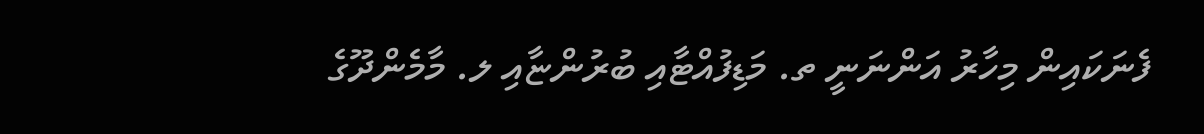ފެނަކައިން މިހާރު އަންނަނީ ތ. މަޑިފުއްޓާއި ބުރުންޏާއި ލ. މާމެންދޫގެ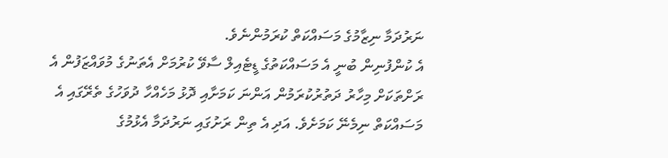ނަރުދަމާ ނިޒާމުގެ މަސައްކަތް ކުރަމުންނެވެ.
އެ ކުންފުނިން ބުނީ އެ މަސައްކަތުގެ ޑީޓެއިލް ސާވޭ ކުރުމަށް އެތަނުގެ މުވައްޒަފުން އެ ރަށްތަކަށް މިހާރު ދަތުރުކުރަމުން އަންނަ ކަމަށާއި ދޮޅު މަހެއްހާ ދުވަހުގެ ތެރޭގައި އެ މަސައްކަތް ނިމެނޭ ކަމަށެވެ. އަދި އެ ތިން ރަށުގައި ނަރުދަމާ އެޅުމުގެ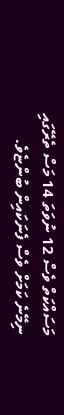މަސައްކަތް ވެސް 12 ނުވަތަ 14 މަސް ތެރޭގައި ނިމޭނެ ކަމަށް ވެސް ފެނަކައިން ބުންޏެވެ.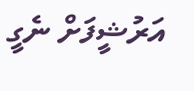އަރުޝީފަށް ނެގީ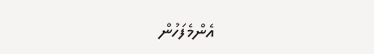އެންމެފަހުން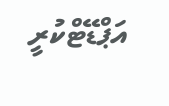އަޕްޑޭޓްކުރީ